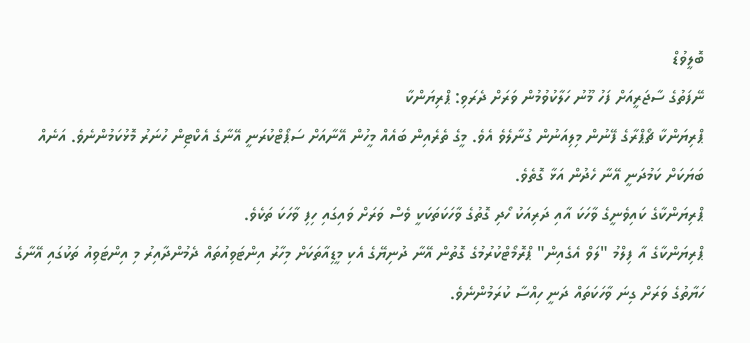ބޮލީވުޑް
ނޭފަތުގެ ސާޖަރީއަށް ފަހު މޫނު ހަލާކުވުމުން ވަރަށް ދެރަވި: ޕްރިޔަންކާ
ޕްރިޔަންކާ ޗޯޕްރާގެ ފޭނުން މިލިއަނުން ގުނާލެވެ އެވެ. މީގެ ތެރެއިން ބައެއް މީހުން އޭނާއަށް ސަޕޯޓްކުރަނީ އޭނާގެ އެކްޓިން ހުނަރު މޮޅުކަމުންނެވެ. އަނެއް ބަޔަކަށް ކަމުދަނީ އޭނާ ހެދުން އަޅާ ގޮތެވެ.
ޕްރިޔަންކާގެ ކައިވެނީގެ ވާހަކަ އާއި ދަރިއަކު ހޯދި ގޮތުގެ ވާހަކަތަކަކީ ވެސް ވަރަށް ވައިގައި ހިފި ވާހަކަ ތަކެވެ.
ޕްރިޔަންކާގެ އާ ފިލްމު "ލަވް އެގެއިން" ޕްރޮމޯޓްކުރުމުގެ ގޮތުން އޭނާ ދުނިޔޭގެ އެކި މީޑިއާތަކަށް މިހާރު އިންޓަވިއުތައް ދެމުންދާއިރު މި އިންޓަވިއު ތަކުގައި އޭނާގެ ހަޔާތުގެ ވަރަށް ގިނަ ވާހަކަތައް ދަނީ ހިއްސާ ކުރަމުންނެވެ.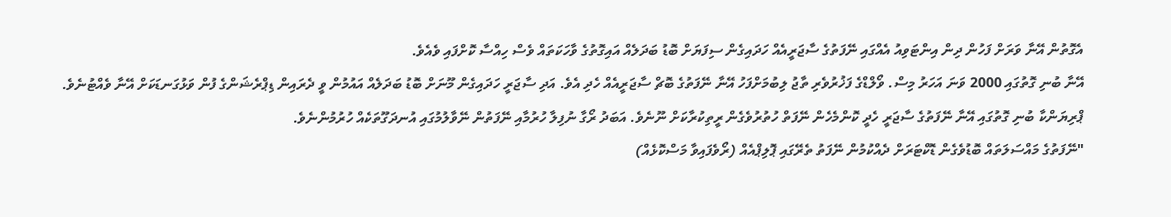އެގޮތުން އޭނާ ވަރަށް ފަހުން ދިން އިންޓަވިއު އެއްގައި ނޭފަތުގެ ސާޖަރީއެއް ހަދައިގެން ސިފަޔަށް ބޮޑު ބަދަލެއް އައިގޮތުގެ ވާހަކަތައް ވެސް ހިއްސާ ކޮށްފައި ވެއެވެ.
އޭނާ ބުނި ގޮތުގައި 2000 ވަނަ އަހަރު މިސް. ވޯލްޑްގެ ފަޚުރުވެރި ތާޖު ލިބުމަށްފަހު އޭނާ ނޭފަތުގެ ބޮޗް ސާޖަރީއެއް ހެދި އެވެ. އަދި ސާޖަރީ ހަދައިގެން މޫނަށް ބޮޑު ބަދަލެއް އައުމުން ވީ ދެރައިން ޑިޕްރެޝަންގެ ފުން ވަޅުގަނޑަކަށް އޭނާ ވެއްޓުނެވެ.
ޕްރިޔަންކާ ބުނި ގޮތުގައި އޭނާ ނޭފަތުގެ ސާޖަރީ ހެދީ ކޮންމެހެން ނޭފަތް ހުތުރުވެގެން ރީތިކުރާކަށް ނޫނެވެ. އަބަދު ރޯގާ ނުފިލާ ހުރުމާއި ނޭފަތުން ނޭވާލުމުގައި އުނދަގޫތަކެއް ހުރުމުންނެވެ.
"ނޭފަތުގެ މައްސަލަތައް ބޮޑުވެގެން ޑޮކްޓަރަށް ދެއްކުމުން ނޭފަތު ތެރޭގައި ޕޮލިޕްއެއް (ރޯވެފައިވާ މަސްކޮޅެއް)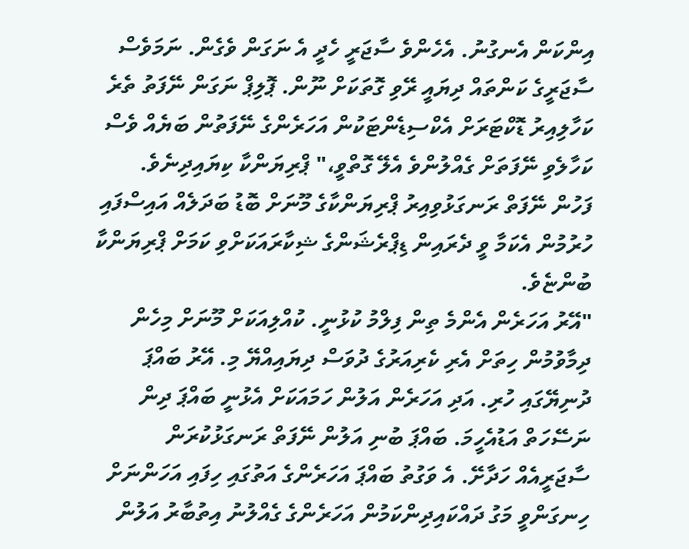އިންކަން އެނގުނު. އެހެންވެ ސާޖަރީ ހެދީ އެ ނަގަން ވެގެން. ނަމަވެސް ސާޖަރީގެ ކަންތައް ދިޔައީ ރޭވި ގޮތަކަށް ނޫން. ޕޮލިޕް ނަގަން ނޭފަތު ތެރެ ކަހާލިއިރު ޑޮކްޓަރަށް އެކްސިޑެންޓަކުން އަހަރެންގެ ނޭފަތުން ބަޔެއް ވެސް ކަހާލެވި ނޭފަތަށް ގެއްލުންވެ އެލޭ ގޮތްވީ،" ޕްރިޔަންކާ ކިޔައިދިނެވެ.
ފަހުން ނޭފަތް ރަނގަޅުވިއިރު ޕްރިޔަންކާގެ މޫނަށް ބޮޑު ބަދަލެއް އައިސްފައި ހުރުމުން އެކަމާ ވީ ދެރައިން ޑިޕްރެޝަންގެ ޝިކާރައަކަށްވި ކަމަށް ޕްރިޔަންކާ ބުންޏެވެ.
"އޭރު އަހަރެން އެންމެ ތިން ފިލްމު ކުޅުނީ. ކުއްލިއަކަށް މޫނަށް މިހެން ދިމާވުމުން ހިތަށް އެރި ކެރިއަރުގެ ދުވަސް ދިޔައިއްޔޭ މި. އޭރު ބައްޕަ ދުނިޔޭގައި ހުރި. އަދި އަހަރެން އަލުން ހަމައަކަށް އެޅުނީ ބައްޕަ ދިން ނަސޭހަތް އަޑުއެހީމަ. ބައްޕަ ބުނި އަލުން ނޭފަތް ރަނގަޅުކުރަން ސާޖަރީއެއް ހަދާށޭ. އެ ވަގުތު ބައްޕަ އަހަރެންގެ އަތުގައި ހިފައި އަހަންނަށް ހިނގަންވީ މަގު ދައްކައިދިންކަމުން އަހަރެންގެ ގެއްލުނު އިތުބާރު އަލުން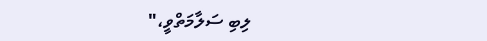ލިބި ސަލާމަތްވީ،"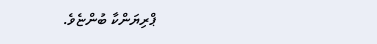ޕްރިޔަންކާ ބުންޏެވެ.